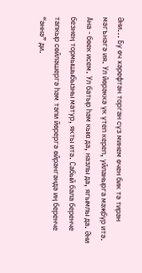Әни... Бу өч хәрефтән торган сүз минем өчен бик тә тирән мәгънәгә ия. Ул йөрәккә үк үтеп кереп, уйланырга мәҗбүр итә. Ана - бөек исем. Ул батыр һәм кыю да, назлы да, ягымлы да. Әни безнең тормышыбызны матур, якты итә. Сабый бала беренче тапкыр сөйләшергә һәм тәпи йөрергә өйрәнгәндә иң беренче “әннә” ди.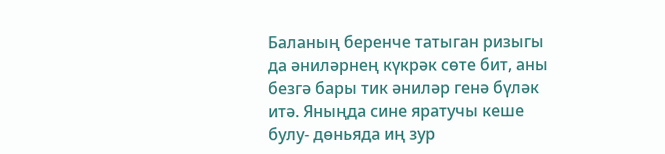Баланың беренче татыган ризыгы да әниләрнең күкрәк сөте бит, аны безгә бары тик әниләр генә бүләк итә. Яныңда сине яратучы кеше булу- дөньяда иң зур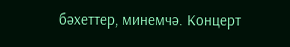бәхеттер, минемчә. Концерт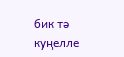бик тә куңелле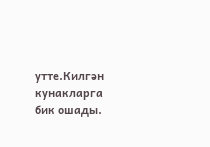утте.Килгән кунакларга бик ошады.